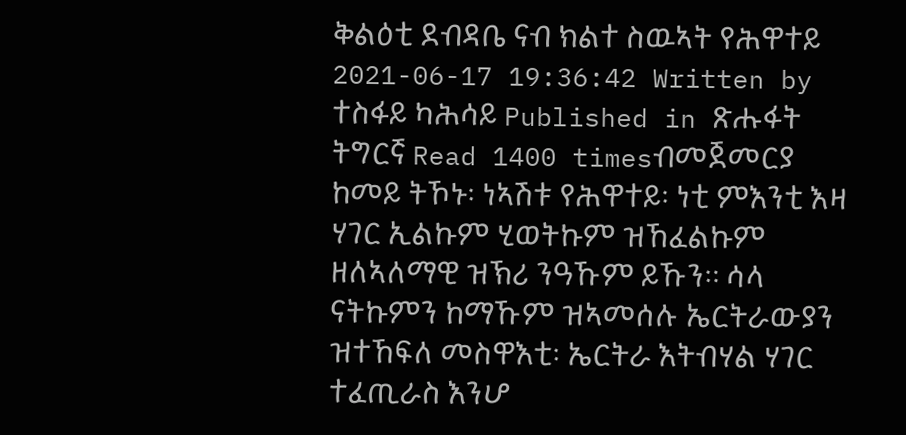ቅልዕቲ ደብዳቤ ናብ ክልተ ስዉኣት የሕዋተይ
2021-06-17 19:36:42 Written by ተስፋይ ካሕሳይ Published in ጽሑፋት ትግርኛ Read 1400 timesብመጀመርያ ከመይ ትኾኑ፡ ነኣሽቱ የሕዋተይ፡ ነቲ ምእንቲ እዛ ሃገር ኢልኩም ሂወትኩም ዝኸፈልኩም ዘለኣለማዊ ዝኽሪ ንዓኹም ይኹን። ሳላ ናትኩምን ከማኹም ዝኣመሰሉ ኤርትራውያን ዝተኸፍለ መስዋእቲ፡ ኤርትራ እትብሃል ሃገር ተፈጢራስ እንሆ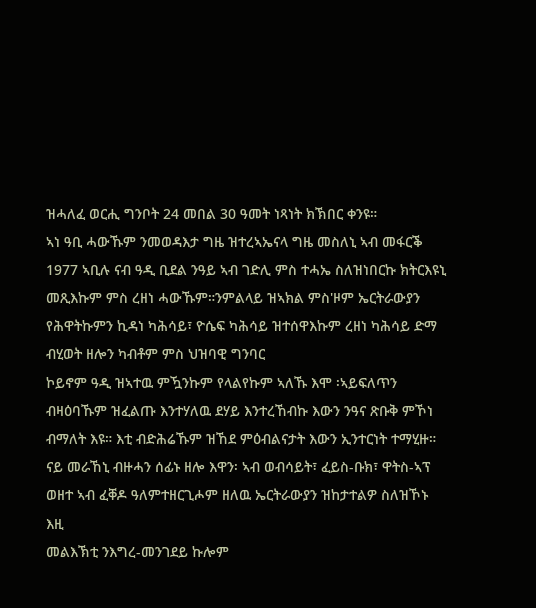ዝሓለፈ ወርሒ ግንቦት 24 መበል 30 ዓመት ነጻነት ክኽበር ቀንዩ።
ኣነ ዓቢ ሓውኹም ንመወዳእታ ግዜ ዝተረኣኤናላ ግዜ መስለኒ ኣብ መፋርቕ 1977 ኣቢሉ ናብ ዓዲ ቢደል ንዓይ ኣብ ገድሊ ምስ ተሓኤ ስለዝነበርኩ ክትርእዩኒ መጺእኩም ምስ ረዘነ ሓውኹም።ንምልላይ ዝኣክል ምስ'ዞም ኤርትራውያን የሕዋትኩምን ኪዳነ ካሕሳይ፣ ዮሴፍ ካሕሳይ ዝተሰዋእኩም ረዘነ ካሕሳይ ድማ ብሂወት ዘሎን ካብቶም ምስ ህዝባዊ ግንባር
ኮይኖም ዓዲ ዝኣተዉ ምዃንኩም የላልየኩም ኣለኹ እሞ ፡ኣይፍለጥን ብዛዕባኹም ዝፈልጡ እንተሃለዉ ደሃይ እንተረኸብኩ እውን ንዓና ጽቡቅ ምኾነ ብማለት እዩ። እቲ ብድሕሬኹም ዝኸደ ምዕብልናታት እውን ኢንተርነት ተማሂዙ። ናይ መራኸኒ ብዙሓን ሰፊኑ ዘሎ እዋን፡ ኣብ ወብሳይት፣ ፈይስ-ቡክ፣ ዋትስ-ኣፕ ወዘተ ኣብ ፈቐዶ ዓለምተዘርጊሖም ዘለዉ ኤርትራውያን ዝከታተልዎ ስለዝኾኑ እዚ
መልእኽቲ ንእግረ-መንገደይ ኩሎም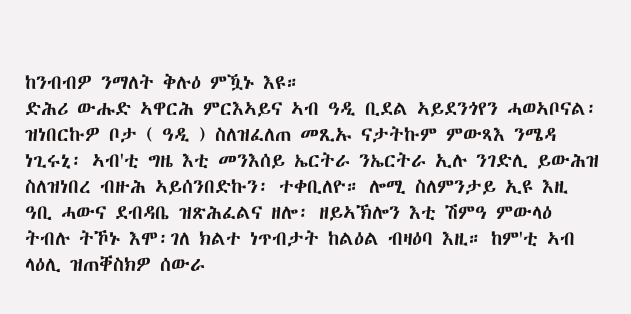ከንብብዎ ንማለት ቅሉዕ ምዃኑ እዩ።
ድሕሪ ውሑድ ኣዋርሕ ምርእኣይና ኣብ ዓዲ ቢደል ኣይደንጎየን ሓወኣቦናል፡ ዝነበርኩዎ ቦታ ( ዓዲ ) ስለዝፈለጠ መጺኡ ናታትኩም ምውጻእ ንሜዳ ነጊሩኒ፡ ኣብ'ቲ ግዜ እቲ መንእሰይ ኤርትራ ንኤርትራ ኢሉ ንገድሊ ይውሕዝ ስለዝነበረ ብዙሕ ኣይሰንበድኩን፡ ተቀቢለዮ። ሎሚ ስለምንታይ ኢዩ እዚ ዓቢ ሓውና ደብዳቤ ዝጽሕፈልና ዘሎ፡ ዘይኣኽሎን እቲ ሽምዓ ምውላዕ ትብሉ ትኾኑ እሞ፡ገለ ክልተ ነጥብታት ከልዕል ብዛዕባ እዚ። ከም'ቲ ኣብ ላዕሊ ዝጠቐስክዎ ሰውራ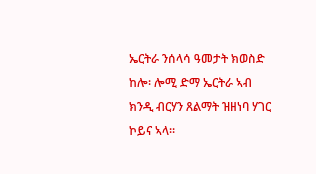ኤርትራ ንሰላሳ ዓመታት ክወስድ ከሎ፡ ሎሚ ድማ ኤርትራ ኣብ ክንዲ ብርሃን ጸልማት ዝዘነባ ሃገር ኮይና ኣላ።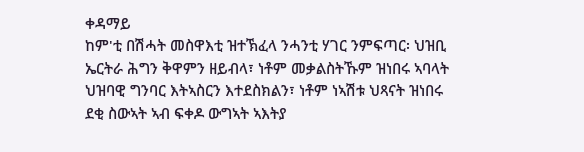ቀዳማይ
ከም'ቲ በሽሓት መስዋእቲ ዝተኽፈላ ንሓንቲ ሃገር ንምፍጣር፡ ህዝቢ ኤርትራ ሕግን ቅዋምን ዘይብላ፣ ነቶም መቃልስትኹም ዝነበሩ ኣባላት ህዝባዊ ግንባር እትኣስርን እተደስክልን፣ ነቶም ነኣሽቱ ህጻናት ዝነበሩ ደቂ ስውኣት ኣብ ፍቀዶ ውግኣት ኣእትያ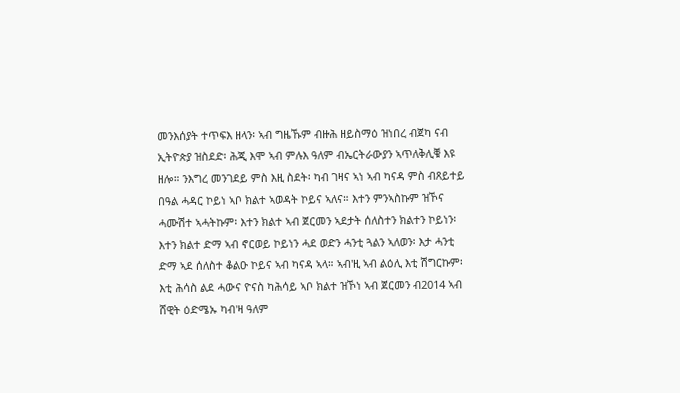መንእሰያት ተጥፍእ ዘላን፡ ኣብ ግዜኹም ብዙሕ ዘይስማዕ ዝነበረ ብጀካ ናብ ኢትዮጵያ ዝስደድ፡ ሕጂ እሞ ኣብ ምሉእ ዓለም ብኤርትራውያን ኣጥለቅሊቑ እዩ ዘሎ። ንእግረ መንገደይ ምስ እዚ ስደት፡ ካብ ገዛና ኣነ ኣብ ካናዳ ምስ ብጸይተይ በዓል ሓዳር ኮይነ ኣቦ ክልተ ኣወዳት ኮይና ኣለና። እተን ምንኣስኩም ዝኾና ሓሙሽተ ኣሓትኩም፡ እተን ክልተ ኣብ ጀርመን ኣደታት ሰለስተን ክልተን ኮይነን፡ እተን ክልተ ድማ ኣብ ኖርወይ ኮይነን ሓደ ወድን ሓንቲ ጓልን ኣለወን፡ እታ ሓንቲ ድማ ኣደ ሰለስተ ቆልዑ ኮይና ኣብ ካናዳ ኣላ። ኣብ'ዚ ኣብ ልዕሊ እቲ ሽግርኩም፡ እቲ ሕሳስ ልደ ሓውና ዮናስ ካሕሳይ ኣቦ ክልተ ዝኾነ ኣብ ጀርመን ብ2014 ኣብ ሸዊት ዕድሜኡ ካብ'ዛ ዓለም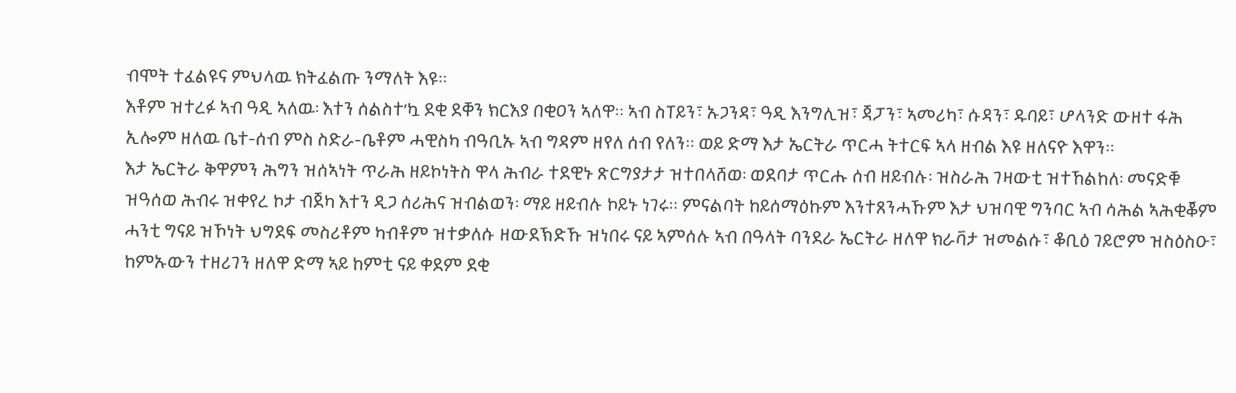ብሞት ተፈልዩና ምህላዉ ክትፈልጡ ንማለት እዩ።
እቶም ዝተረፉ ኣብ ዓዲ ኣለዉ፡ እተን ሰልስተ’ኳ ደቂ ደቐን ክርእያ በቂዐን ኣለዋ። ኣብ ስፐይን፣ ኡጋንዳ፣ ዓዲ እንግሊዝ፣ ጃፓን፣ ኣመሪካ፣ ሱዳን፣ ዱባይ፣ ሆላንድ ውዘተ ፋሕ ኢሎም ዘለዉ ቤተ-ሰብ ምስ ስድራ-ቤቶም ሓዊስካ ብዓቢኡ ኣብ ግዳም ዘየለ ሰብ የለን። ወይ ድማ እታ ኤርትራ ጥርሓ ትተርፍ ኣላ ዘብል እዩ ዘለናዮ እዋን።
እታ ኤርትራ ቅዋምን ሕግን ዝሰኣነት ጥራሕ ዘይኮነትስ ዋላ ሕብራ ተደዊኑ ጽርግያታታ ዝተበላሸወ፡ ወደባታ ጥርሑ ሰብ ዘይብሉ፡ ዝስራሕ ገዛውቲ ዝተኸልከለ፡ መናድቑ ዝዓሰወ ሕብሩ ዝቀየረ ኮታ ብጀካ እተን ዲጋ ሰሪሕና ዝብልወን፡ ማይ ዘይብሉ ኮይኑ ነገሩ። ምናልባት ከይሰማዕኩም እንተጸንሓኹም እታ ህዝባዊ ግንባር ኣብ ሳሕል ኣሕቂቖም ሓንቲ ግናይ ዝኾነት ህግደፍ መስሪቶም ካብቶም ዝተቃለሱ ዘውደኽድኹ ዝነበሩ ናይ ኣምሰሉ ኣብ በዓላት ባንደራ ኤርትራ ዘለዋ ክራቫታ ዝመልሱ፣ ቆቢዕ ገይሮም ዝስዕስዑ፣ ከምኡውን ተዘሪገን ዘለዋ ድማ ኣይ ከምቲ ናይ ቀደም ደቂ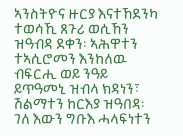ኣንስትዮና ዙርያ እናተኸደንካ ተወሳኺ ጸጉሪ ወሲኸን ዝዓብዳ ደቀን፡ ኣሕዋተን ተኣሲሮመን እንከለዉ ብፍርሒ ወይ ንዓይ ይጥዓመኒ ዝብላ ክዳነን፣ ሽልማተን ከርእያ ዝዓበዳ፡ ገለ እውን ግቡእ ሓላፍነተን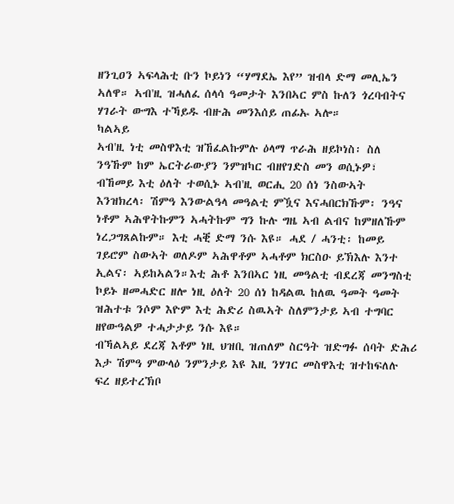ዘንጊዐን ኣፍላሕቲ ቡን ኮይነን “ሃማደኤ እየ” ዝብላ ድማ መሊኤን ኣለዋ። ኣብ'ዚ ዝሓለፈ ሰላሳ ዓመታት እንበኣር ምስ ኩለን ጎረባብትና ሃገራት ውግእ ተኻይዱ ብዙሕ መንእሰይ ጠፊኡ ኣሎ።
ካልኣይ
ኣብ'ዚ ነቲ መስዋእቲ ዝኸፈልኩምሉ ዕላማ ጥራሕ ዘይኮነስ፡ ስለ ንዓኹም ከም ኤርትራውያን ንምዝካር ብዘየገድስ መን ወሲኑዎ፣ ብኸመይ እቲ ዕለት ተወሲኑ ኣብ'ዚ ወርሒ 20 ሰነ ንስውኣት እንዝክረላ፡ ሽምዓ እንውልዓላ መዓልቲ ምዃና እናሓበርክኹም፡ ንዓና ነቶም ኣሕዋትኩምን ኣሓትኩም ግን ኩሉ ግዜ ኣብ ልብና ከምዘለኹም ነረጋግጸልኩም። እቲ ሓቒ ድማ ንሱ እዩ። ሓደ / ሓንቲ፡ ከመይ ገይሮም ስውኣት ወለዶም ኣሕዋቶም ኣሓቶም ክርስዑ ይኽእሉ እንተ ኢልና፡ ኣይከኣልን።እቲ ሕቶ እንበኣር ነዚ መዓልቲ ብደረጃ መንግስቲ ኮይኑ ዘመሓድር ዘሎ ነዚ ዕለት 20 ሰነ ከዳልዉ ከለዉ ዓመት ዓመት ዝሕተቱ ንሶም እዮም እቲ ሕድሪ ስዉኣት ስለምንታይ ኣብ ተግባር ዘየውዓልዎ ተሓታታይ ንሱ እዩ።
ብኻልኣይ ደረጃ እቶም ነዚ ህዝቢ ዝጠለም ስርዓት ዝድግፉ ሰባት ድሕሪ እታ ሽምዓ ምውላዕ ንምንታይ እዩ እዚ ንሃገር መስዋእቲ ዝተከፍለሉ ፍረ ዘይተረኽቦ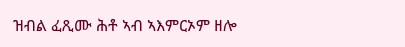ዝብል ፈጺሙ ሕቶ ኣብ ኣእምርኦም ዘሎ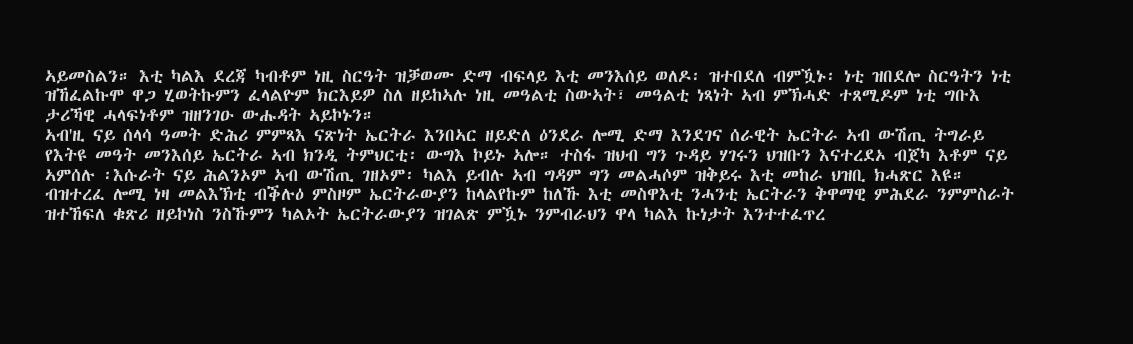ኣይመስልን። እቲ ካልእ ደረጃ ካብቶም ነዚ ስርዓት ዝቓወሙ ድማ ብፍላይ እቲ መንእሰይ ወለዶ፡ ዝተበደለ ብምዃኑ፡ ነቲ ዝበደሎ ስርዓትን ነቲ ዝኸፈልኩሞ ዋጋ ሂወትኩምን ፈላልዮም ክርእይዎ ስለ ዘይከኣሉ ነዚ መዓልቲ ስውኣት፣ መዓልቲ ነጻነት ኣብ ምኽሓድ ተጸሚዶም ነቲ ግቡእ ታሪኻዊ ሓላፍነቶም ዝዘንገዑ ውሑዳት ኣይኮኑን።
ኣብ'ዚ ናይ ሰላሳ ዓመት ድሕሪ ምምጻእ ናጽነት ኤርትራ እንበኣር ዘይድለ ዕንደራ ሎሚ ድማ እንደገና ሰራዊት ኤርትራ ኣብ ውሽጢ ትግራይ የእትዩ መዓት መንእሰይ ኤርትራ ኣብ ክንዲ ትምህርቲ፡ ውግእ ኮይኑ ኣሎ። ተስፋ ዝህብ ግን ጉዳይ ሃገሩን ህዝቡን እናተረደኦ ብጀካ እቶም ናይ ኣምሰሉ ፡እሱራት ናይ ሕልንኦም ኣብ ውሽጢ ገዘኦም፡ ካልእ ይብሉ ኣብ ግዳም ግን መልሓሶም ዝቅይሩ እቲ መከራ ህዝቢ ክሓጽር እዩ።
ብዝተረፈ ሎሚ ነዛ መልእኽቲ ብቕሉዕ ምስዞም ኤርትራውያን ከላልየኩም ከለኹ እቲ መስዋእቲ ንሓንቲ ኤርትራን ቅዋማዊ ምሕደራ ንምምስራት ዝተኸፍለ ቁጽሪ ዘይኮነስ ንስኹምን ካልኦት ኤርትራውያን ዝገልጽ ምዃኑ ንምብራህን ዋላ ካልእ ኩነታት እንተተፈጥረ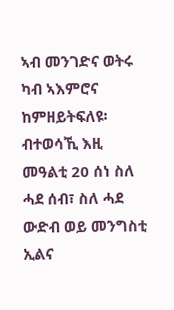ኣብ መንገድና ወትሩ ካብ ኣእምሮና ከምዘይትፍለዩ፡ ብተወሳኺ እዚ መዓልቲ 20 ሰነ ስለ ሓደ ሰብ፣ ስለ ሓደ ውድብ ወይ መንግስቲ ኢልና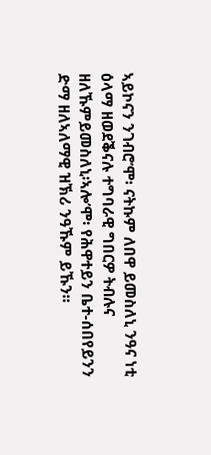ኣይኮናን ንገብሮ’ሞ፡ ናትኩም ለበዋ ይመስለኒ ንዓና ነቲ ዕላማ ዘወደቕናሉ ተግባራዊ ግበርዎ ትብሉና ዘለኹምይመስለኒ፡ኣሎ’ሞ፡ የሕዋተይን ቤተ-ሰበየይንን ድማ ዘለኣለማዊ ዝኽሪ ንዓኹም ይኹን።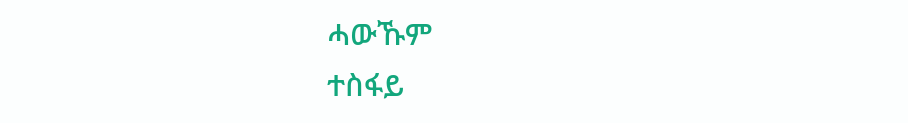ሓውኹም
ተስፋይ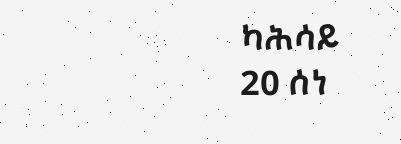ካሕሳይ
20 ሰነ